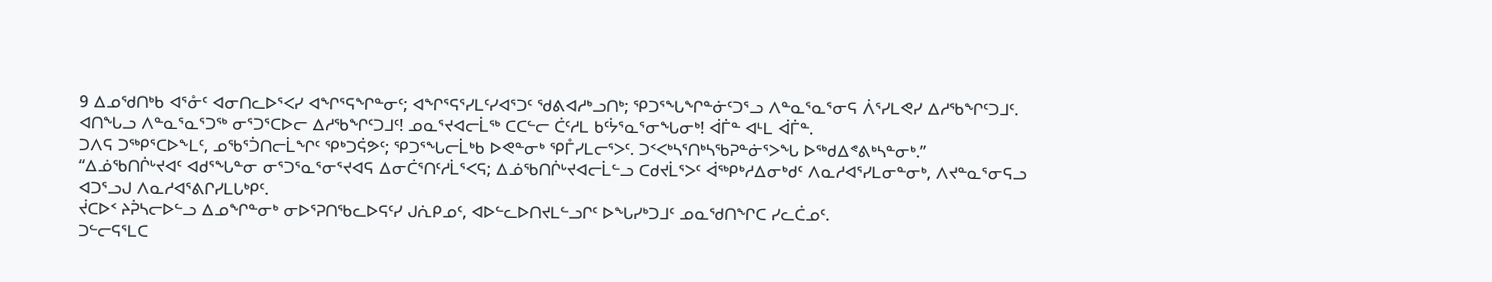9 ᐃᓄᖁᑎᒃᑲ ᐊᕐᓁᑦ ᐊᓂᑎᓚᐅᕐᐸᓯ ᐊᖏᕐᕋᖏᓐᓂᑦ; ᐊᖏᕐᕋᕐᓯᒪᑦᓯᐊᕐᑐᑦ ᖁᕕᐊᓱᒃᓗᑎᒃ; ᕿᑐᕐᖓᖏᓐᓃᑦᑐᕐᓗ ᐱᓐᓇᕐᓇᕐᓂᕋ ᐲᕐᓯᒪᕙᓯ ᐃᓱᖃᖏᑦᑐᒧᑦ.
ᐊᑎᖓᓗ ᐱᓐᓇᕐᓇᕐᑐᖅ ᓂᕐᑐᕐᑕᐅᓕ ᐃᓱᖃᖏᑦᑐᒧᑦ! ᓄᓇᕐᔪᐊᓕᒫᖅ ᑕᑕᓪᓕ ᑖᑦᓱᒪ ᑲᑦᔮᕐᓇᕐᓂᖓᓂᒃ! ᐋᒦᓐ ᐊᒻᒪ ᐋᒦᓐ.
ᑐᐱᕋ ᑐᖅᑭᕐᑕᐅᖕᒪᑦ, ᓄᖃᕐᑑᑎᓕᒫᖏᑦ ᕿᒃᑐᕌᕗᑦ; ᕿᑐᕐᖓᓕᒫᒃᑲ ᐅᕙᓐᓂᒃ ᕿᒤᓯᒪᓕᕐᐳᑦ. ᑐᑉᐸᒃᓴᕐᑎᒃᓴᖃᕈᓐᓃᕐᐳᖓ ᐅᖅᑯᐃᕝᕕᒃᓴᓐᓂᒃ.”
“ᐃᓅᖃᑎᒌᒡᔪᐊᑦ ᐊᑯᕐᖓᓐᓂ ᓂᕐᑐᕐᓇᕐᓂᕐᔪᐊᕋ ᐃᓂᑖᕐᑎᑦᓱᒫᕐᐸᕋ; ᐃᓅᖃᑎᒌᒡᔪᐊᓕᒫᓪᓗ ᑕᑯᔪᒫᕐᐳᑦ ᐋᖅᑭᒃᓱᐃᓂᒃᑯᑦ ᐱᓇᓱᐊᕐᓯᒪᓂᓐᓂᒃ, ᐱᔪᓐᓇᕐᓂᕋᓗ ᐊᑐᕐᓗᒍ ᐱᓇᓱᐊᕐᕕᒋᓯᒪᒐᒃᑭᑦ.
ᔫᑕᐅᑉ ᔨᕉᓴᓕᐅᓪᓗ ᐃᓄᖏᓐᓂᒃ ᓂᐅᕐᕈᑎᖃᓚᐅᕋᑦᓯ ᒍᕇᑭᓄᑦ, ᐊᐅᓪᓚᐅᑎᔪᒪᓪᓗᒋᑦ ᐅᖓᓯᒃᑐᒧᑦ ᓄᓇᖁᑎᖏᑕ ᓯᓚᑖᓄᑦ.
ᑐᓪᓕᕋᕐᒪᑕ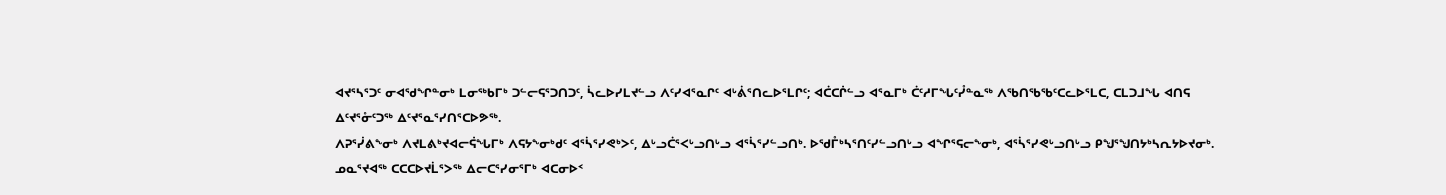ᐊᔪᕐᓴᕐᑐᑦ ᓂᐊᖁᖏᓐᓂᒃ ᒪᓂᖅᑲᒥᒃ ᑐᓪᓕᕋᕐᑐᑎᑐᑦ, ᓵᓚᐅᓯᒪᔪᓪᓗ ᐱᑦᓯᐊᕐᓇᒋᑦ ᐊᒡᕖᕐᑎᓚᐅᕐᒪᒋᑦ; ᐊᑖᑕᒌᓪᓗ ᐊᕐᓇᒥᒃ ᑖᑦᓱᒥᖓᑦᓮᓐᓇᖅ ᐱᖃᑎᖃᖃᑦᑕᓚᐅᕐᒪᑕ, ᑕᒪᑐᒧᖓ ᐊᑎᕋ ᐃᑦᔪᕐᓁᑦᑐᖅ ᐃᑦᔪᕐᓇᕐᓯᑎᕐᑕᐅᕗᖅ.
ᐱᕈᕐᓰᕕᖕᓂᒃ ᐱᔪᒪᕕᒃᔪᐊᓕᕌᖓᒥᒃ ᐱᕋᔭᖕᓂᒃᑯᑦ ᐊᕐᓵᕐᓯᕙᒃᐳᑦ, ᐃᒡᓗᑖᕐᐸᒡᓗᑎᒡᓗ ᐊᕐᓵᕐᓯᓪᓗᑎᒃ. ᐅᖁᒤᒃᓴᕐᑎᑦᓯᓪᓗᑎᒡᓗ ᐊᖏᕐᕋᓕᖕᓂᒃ, ᐊᕐᓵᕐᓯᕙᒡᓗᑎᒡᓗ ᑭᖑᕐᖑᑎᔭᒃᓴᕆᔭᐅᔪᓂᒃ.
ᓄᓇᕐᔪᐊᖅ ᑕᑕᑕᐅᔪᒫᕐᐳᖅ ᐃᓕᑕᕐᓯᓂᕐᒥᒃ ᐊᑕᓂᐅᑉ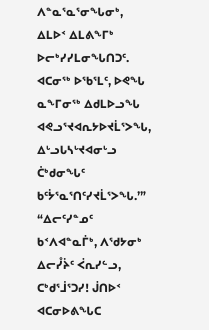ᐱᓐᓇᕐᓇᕐᓂᖓᓂᒃ, ᐃᒪᐅᑉ ᐃᒪᕕᖕᒥᒃ ᐅᓕᒃᓯᓯᒪᓂᖓᑎᑐᑦ.
ᐊᑕᓂᖅ ᐅᖃᕐᒪᑦ, ᐅᕙᖓ ᓇᖕᒥᓂᖅ ᐃᑯᒪᐅᓗᖓ ᐊᕙᓗᕐᔪᐊᕆᔭᐅᔪᒫᕐᐳᖓ, ᐃᒡᓗᒐᓴᒡᔪᐊᓂᒡᓗ ᑖᒃᑯᓂᖓᑦ ᑲᑦᔮᕐᓇᕐᑎᑦᓯᔪᒫᕐᐳᖓ.’”
“ᐃᓕᑦᓯᓐᓄᑦ ᑲᑉᐱᐊᓐᓇᒦᒃ, ᐱᖁᔭᓂᒃ ᐃᓕᓮᔩᑦ ᐹᕆᓯᓪᓗ, ᑕᒃᑯᕐᒨᕐᑐᓯ! ᒎᑎᐅᑉ ᐊᑕᓂᐅᕕᖓᑕ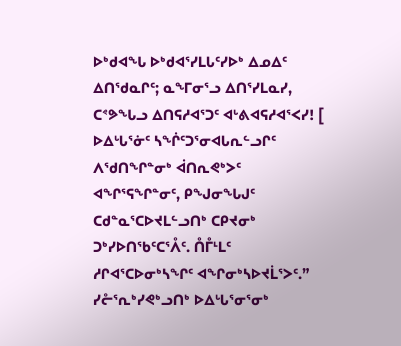ᐅᒃᑯᐊᖓ ᐅᒃᑯᐊᕐᓯᒪᒐᑦᓯᐅᒃ ᐃᓄᐃᑦ ᐃᑎᖁᓇᒋᑦ; ᓇᖕᒥᓂᕐᓗ ᐃᑎᕐᓯᒪᓇᓯ, ᑕᕝᕗᖓᓗ ᐃᑎᕋᓱᐊᕐᑐᑦ ᐊᒡᕕᐊᕋᓱᐊᕐᐸᓯ! [
ᐅᐃᒡᒐᕐᓃᑦ ᓴᖐᑦᑐᕐᓂᐊᒐᕆᓪᓗᒋᑦ ᐱᖁᑎᖏᓐᓂᒃ ᐋᑎᕆᕙᒃᐳᑦ ᐊᖏᕐᕋᖏᓐᓂᑦ, ᑭᖑᓂᖓᒍᑦ ᑕᑯᓐᓇᕐᑕᐅᔪᒪᓪᓗᑎᒃ ᑕᑭᔪᓂᒃ ᑐᒃᓯᐅᑎᖃᑦᑕᕐᐰᑦ. ᑍᒤᒻᒪᑦ ᓱᒋᐊᕐᑕᐅᓂᒃᓴᖏᑦ ᐊᖏᓂᒃᓴᐅᔪᒫᕐᐳᑦ.”
ᓯᓔᕐᕆᒃᓯᕙᒃᓗᑎᒃ ᐅᐃᒡᒐᕐᓂᕐᓂᒃ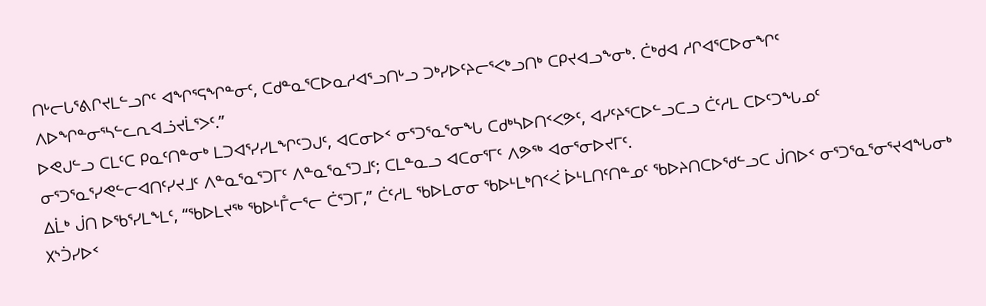ᑎᒡᓕᒐᕐᕕᒋᔪᒪᓪᓗᒋᑦ ᐊᖏᕐᕋᖏᓐᓂᑦ, ᑕᑯᓐᓇᕐᑕᐅᓇᓱᐊᕐᓗᑎᒡᓗ ᑐᒃᓯᐅᑦᔨᓕᕐᐸᒃᓗᑎᒃ ᑕᑭᔪᐊᓗᖕᓂᒃ. ᑖᒃᑯᐊ ᓱᒋᐊᕐᑕᐅᓂᖏᑦ ᐱᐅᖏᓐᓂᕐᓴᓪᓚᕆᐊᓘᔪᒫᕐᐳᑦ.”
ᐅᕙᒍᓪᓗ ᑕᒪᑦᑕ ᑭᓇᑦᑎᓐᓂᒃ ᒪᑐᐊᕐᓯᓯᒪᖏᑦᑐᒍᑦ, ᐊᑕᓂᐅᑉ ᓂᕐᑐᕐᓇᕐᓂᖓ ᑕᑯᒃᓴᐅᑎᑉᐸᕗᑦ, ᐊᓯᑦᔨᕐᑕᐅᓪᓗᑕᓗ ᑖᑦᓱᒪ ᑕᐅᑦᑐᖓᓄᑦ ᓂᕐᑐᕐᓇᕐᓯᕙᓪᓕᐊᑎᑦᓯᔪᒧᑦ ᐱᓐᓇᕐᓇᕐᑐᒥᑦ ᐱᓐᓇᕐᓇᕐᑐᒧᑦ; ᑕᒪᓐᓇᓗ ᐊᑕᓂᕐᒥᑦ ᐱᕗᖅ ᐊᓂᕐᓂᐅᔪᒥᑦ.
ᐃᒫᒃ ᒎᑎ ᐅᖃᕐᓯᒪᖕᒪᑦ, “ᖃᐅᒪᔪᖅ ᖃᐅᒻᒤᓕᕐᓕ ᑖᕐᑐᒥ,” ᑖᑦᓱᒪ ᖃᐅᒪᓂᓂ ᖃᐅᒻᒪᒃᑎᑉᐹ ᐆᒻᒪᑎᑦᑎᓐᓄᑦ ᖃᐅᔨᑎᑕᐅᖁᓪᓗᑕ ᒎᑎᐅᑉ ᓂᕐᑐᕐᓇᕐᓂᕐᔪᐊᖓᓂᒃ ᙭ᔅᑑᓯᐅᑉ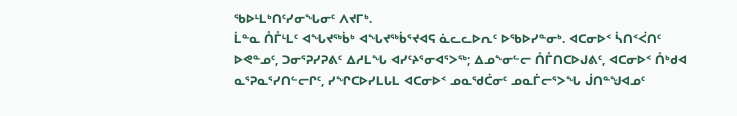ᖃᐅᒻᒪᒃᑎᑦᓯᓂᖓᓂᑦ ᐱᔪᒥᒃ.
ᒫᓐᓇ ᑍᒤᒻᒪᑦ ᐊᖓᔪᖅᑳᒃ ᐊᖓᔪᖅᑳᕐᔪᐊᕋ ᓈᓚᓚᐅᕆᑦ ᐅᖃᐅᓯᓐᓂᒃ. ᐊᑕᓂᐅᑉ ᓵᑎᑉᐹᑎᑦ ᐅᕙᓐᓄᑦ, ᑐᓂᕐᕈᓯᕈᕕᑦ ᐃᓱᒪᖓ ᐊᓯᑦᔨᕐᓂᐊᕐᐳᖅ; ᐃᓄᖕᓂᓪᓕ ᑍᒤᑎᑕᐅᒍᕕᑦ, ᐊᑕᓂᐅᑉ ᑍᒃᑯᐊ ᓇᕐᕈᓇᕐᓯᑎᓪᓕᒋᑦ, ᓯᖏᑕᐅᓯᒪᒐᒪ ᐊᑕᓂᐅᑉ ᓄᓇᖁᑖᓂᑦ ᓄᓇᒦᓕᕐᐳᖓ ᒎᑎᓐᖑᐊᓄᑦ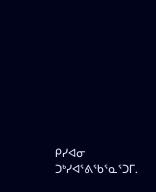ᑭᓯᐊᓂ ᑐᒃᓯᐊᕐᕕᖃᕐᓇᕐᑐᒥ.